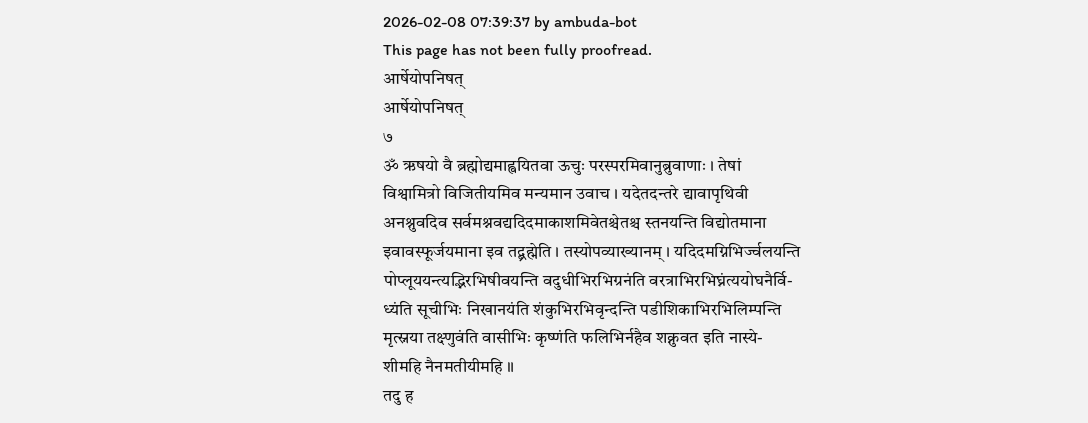2026-02-08 07:39:37 by ambuda-bot
This page has not been fully proofread.
आर्षेयोपनिषत्
आर्षेयोपनिषत्
७
ॐ ऋषयो वै ब्रह्मोद्यमाह्वयितवा ऊचुः परस्परमिवानुब्रुवाणाः । तेषां
विश्वामित्रो विजितीयमिव मन्यमान उवाच । यदेतदन्तरे द्यावापृथिवी
अनश्नुवदिव सर्वमश्नवद्यदिदमाकाशमिवेतश्चेतश्च स्तनयन्ति विद्योतमाना
इवावस्फूर्जयमाना इव तद्ब्रह्मेति । तस्योपव्याख्यानम् । यदिदमग्निभिर्ज्वलयन्ति
पोप्लूययन्त्यद्भिरभिषीवयन्ति वदुधीभिरभिग्रनंति वरत्राभिरभिघ्नंत्ययोघनैर्वि-
ध्यंति सूचीभिः निखानयंति शंकुभिरभिवृन्दन्ति पडीशिकाभिरभिलिम्पन्ति
मृत्स्नया तक्ष्णुवंति वासीभिः कृष्णंति फलिभिर्नहैव शक्नुवत इति नास्ये-
शीमहि नैनमतीयीमहि ॥
तदु ह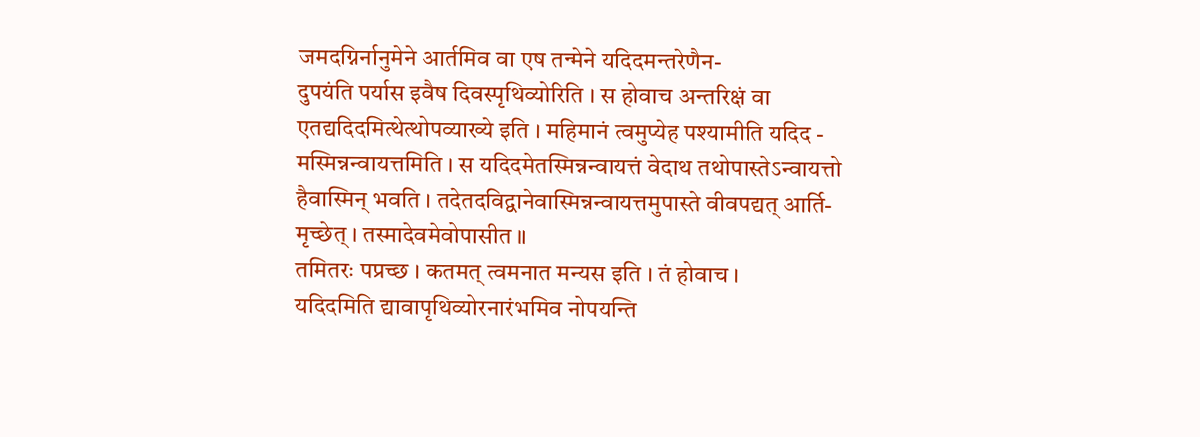जमदग्निर्नानुमेने आर्तमिव वा एष तन्मेने यदिदमन्तरेणैन-
दुपयंति पर्यास इवैष दिवस्पृथिव्योरिति । स होवाच अन्तरिक्षं वा
एतद्यदिदमित्थेत्थोपव्याख्ये इति । महिमानं त्वमुप्येह पश्यामीति यदिद -
मस्मिन्नन्वायत्तमिति । स यदिदमेतस्मिन्नन्वायत्तं वेदाथ तथोपास्तेऽन्वायत्तो
हैवास्मिन् भवति । तदेतदविद्वानेवास्मिन्नन्वायत्तमुपास्ते वीवपद्यत् आर्ति-
मृच्छेत् । तस्मादेवमेवोपासीत ॥
तमितरः पप्रच्छ । कतमत् त्वमनात मन्यस इति । तं होवाच ।
यदिदमिति द्यावापृथिव्योरनारंभमिव नोपयन्ति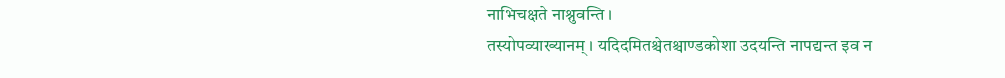नाभिचक्षते नाश्नुवन्ति ।
तस्योपव्याख्यानम् । यदिदमितश्चेतश्चाण्डकोशा उदयन्ति नापद्यन्त इव न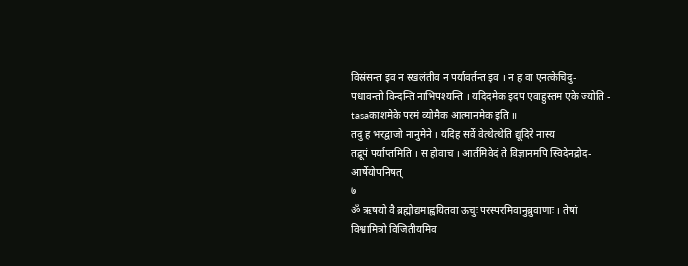विस्रंसन्त इव न स्खलंतीव न पर्यावर्तन्त इव । न ह वा एनत्केचिदु-
पधावन्तो विन्दन्ति नाभिपश्यन्ति । यदिदमेक इदप एवाहुस्तम एके ज्योति -
tasaकाशमेके परमं व्योमैक आत्मानमेक इति ॥
तदु ह भरद्वाजो नानुमेने । यदिह सर्वे वेत्थेत्थेति द्यूदिरे नास्य
तद्रूपं पर्याप्तमिति । स होवाच । आर्तमिवेदं ते विज्ञानमपि स्विदेनद्रोद-
आर्षेयोपनिषत्
७
ॐ ऋषयो वै ब्रह्मोद्यमाह्वयितवा ऊचुः परस्परमिवानुब्रुवाणाः । तेषां
विश्वामित्रो विजितीयमिव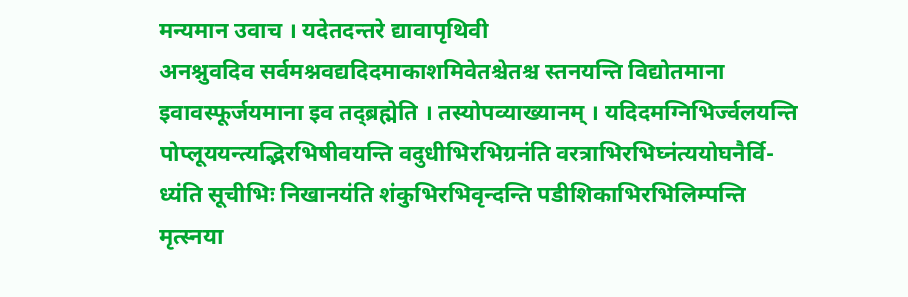मन्यमान उवाच । यदेतदन्तरे द्यावापृथिवी
अनश्नुवदिव सर्वमश्नवद्यदिदमाकाशमिवेतश्चेतश्च स्तनयन्ति विद्योतमाना
इवावस्फूर्जयमाना इव तद्ब्रह्मेति । तस्योपव्याख्यानम् । यदिदमग्निभिर्ज्वलयन्ति
पोप्लूययन्त्यद्भिरभिषीवयन्ति वदुधीभिरभिग्रनंति वरत्राभिरभिघ्नंत्ययोघनैर्वि-
ध्यंति सूचीभिः निखानयंति शंकुभिरभिवृन्दन्ति पडीशिकाभिरभिलिम्पन्ति
मृत्स्नया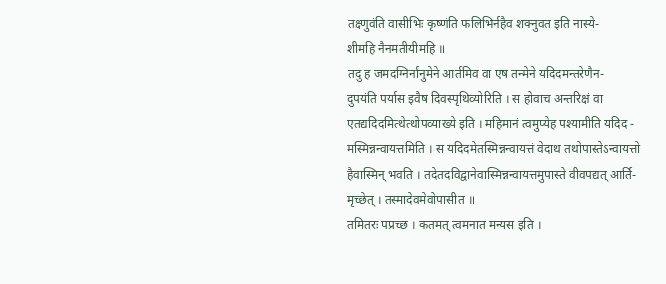तक्ष्णुवंति वासीभिः कृष्णंति फलिभिर्नहैव शक्नुवत इति नास्ये-
शीमहि नैनमतीयीमहि ॥
तदु ह जमदग्निर्नानुमेने आर्तमिव वा एष तन्मेने यदिदमन्तरेणैन-
दुपयंति पर्यास इवैष दिवस्पृथिव्योरिति । स होवाच अन्तरिक्षं वा
एतद्यदिदमित्थेत्थोपव्याख्ये इति । महिमानं त्वमुप्येह पश्यामीति यदिद -
मस्मिन्नन्वायत्तमिति । स यदिदमेतस्मिन्नन्वायत्तं वेदाथ तथोपास्तेऽन्वायत्तो
हैवास्मिन् भवति । तदेतदविद्वानेवास्मिन्नन्वायत्तमुपास्ते वीवपद्यत् आर्ति-
मृच्छेत् । तस्मादेवमेवोपासीत ॥
तमितरः पप्रच्छ । कतमत् त्वमनात मन्यस इति ।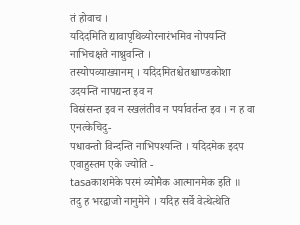तं होवाच ।
यदिदमिति द्यावापृथिव्योरनारंभमिव नोपयन्ति नाभिचक्षते नाश्नुवन्ति ।
तस्योपव्याख्यानम् । यदिदमितश्चेतश्चाण्डकोशा उदयन्ति नापद्यन्त इव न
विस्रंसन्त इव न स्खलंतीव न पर्यावर्तन्त इव । न ह वा एनत्केचिदु-
पधावन्तो विन्दन्ति नाभिपश्यन्ति । यदिदमेक इदप एवाहुस्तम एके ज्योति -
tasaकाशमेके परमं व्योमैक आत्मानमेक इति ॥
तदु ह भरद्वाजो नानुमेने । यदिह सर्वे वेत्थेत्थेति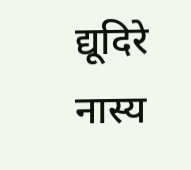द्यूदिरे नास्य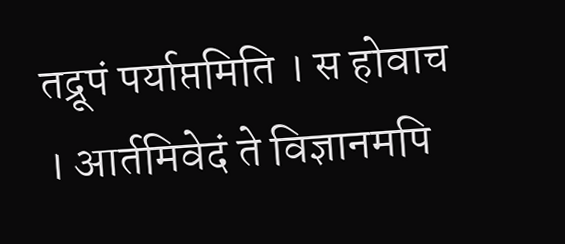तद्रूपं पर्याप्तमिति । स होवाच । आर्तमिवेदं ते विज्ञानमपि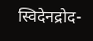स्विदेनद्रोद-